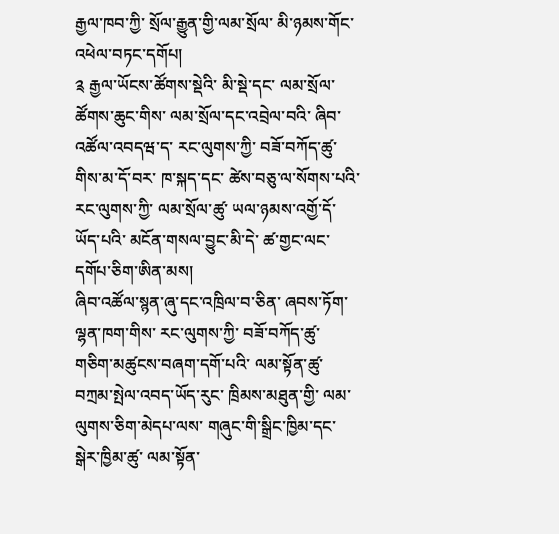རྒྱལ་ཁབ་ཀྱི་ སྲོལ་རྒྱུན་གྱི་ལམ་སྲོལ་ མི་ཉམས་གོང་འཕེལ་བཏང་དགོཔ།
༉ རྒྱལ་ཡོངས་ཚོགས་སྡེའི་ མི་སྡེ་དང་ ལམ་སྲོལ་ཚོགས་ཆུང་གིས་ ལམ་སྲོལ་དང་འབྲེལ་བའི་ ཞིབ་འཚོལ་འབདཝ་ད་ རང་ལུགས་ཀྱི་ བཟོ་བཀོད་ཚུ་གིས་མ་དོ་བར་ ཁ་སྐད་དང་ ཚེས་བཅུ་ལ་སོགས་པའི་ རང་ལུགས་ཀྱི་ ལམ་སྲོལ་ཚུ་ ཡལ་ཉམས་འགྱོ་དོ་ཡོད་པའི་ མངོན་གསལ་བྱུང་མི་དེ་ ཚ་གྱང་ལང་དགོཔ་ཅིག་ཨིན་མས།
ཞིབ་འཚོལ་སྙན་ཞུ་དང་འཁྲིལ་བ་ཅིན་ ཞབས་ཏོག་ལྷན་ཁག་གིས་ རང་ལུགས་ཀྱི་ བཟོ་བཀོད་ཚུ་ གཅིག་མཚུངས་བཞག་དགོ་པའི་ ལམ་སྟོན་ཚུ་ བཀྲམ་སྤེལ་འབད་ཡོད་རུང་ ཁྲིམས་མཐུན་གྱི་ ལམ་ལུགས་ཅིག་མེདཔ་ལས་ གཞུང་གི་སྒྲིང་ཁྱིམ་དང་ སྒེར་ཁྱིམ་ཚུ་ ལམ་སྟོན་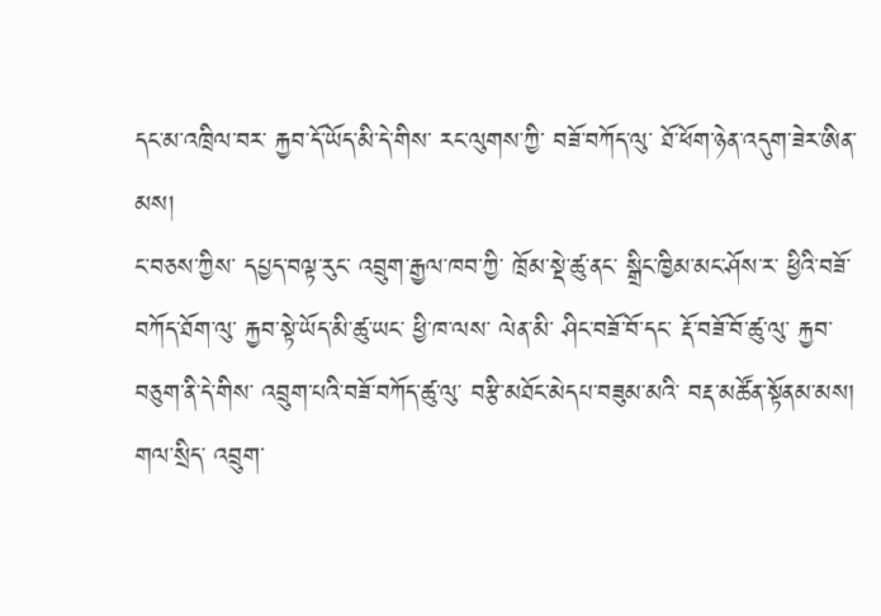དང་མ་འཁྲིལ་བར་ རྐྱབ་དོ་ཡོད་མི་དེ་གིས་ རང་ལུགས་ཀྱི་ བཟོ་བཀོད་ལུ་ ཐོ་ཕོག་ཉེན་འདུག་ཟེར་ཨིན་མས།
ང་བཅས་ཀྱིས་ དཔྱད་བལྟ་རུང་ འབྲུག་རྒྱལ་ཁབ་ཀྱི་ ཁྲོམ་སྡེ་ཚུ་ནང་ སྒྲིང་ཁྱིམ་མང་ཤོས་ར་ ཕྱིའི་བཟོ་བཀོད་ཐོག་ལུ་ རྐྱབ་སྟེ་ཡོད་མི་ཚུ་ཡང་ ཕྱི་ཁ་ལས་ ལེན་མི་ ཤིང་བཟོ་བོ་དང་ རྡོ་བཟོ་བོ་ཚུ་ལུ་ རྐྱབ་བཅུག་ནི་དེ་གིས་ འབྲུག་པའི་བཟོ་བཀོད་ཚུ་ལུ་ བརྩི་མཐོང་མེདཔ་བཟུམ་མའི་ བརྡ་མཚོན་སྟོནམ་མས།
གལ་སྲིད་ འབྲུག་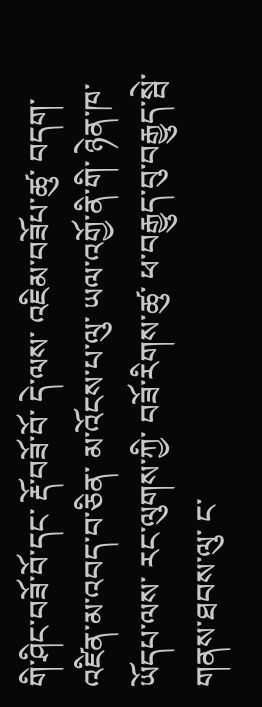གི་ཤིང་བཟོ་བོ་དང་ རྡོ་བཟོ་བོ་ དེ་ལས་ འཇིམ་བཟོཔ་ཚུ་ བདག་འཛིན་མ་འབད་བ་ཅིན་ མ་འོངས་པ་ལུ་ ཡལ་འགྱོ་ནི་གི་ ཉེན་ཁ་ཡོདཔ་ལས་ རང་ལུགས་ཀྱི་ བཟོ་རིགས་ཚུ་ ཕ་བརྒྱུད་བུ་བརྒྱུད་སྦེ་ གནས་ཐབས་ལུ་ ང་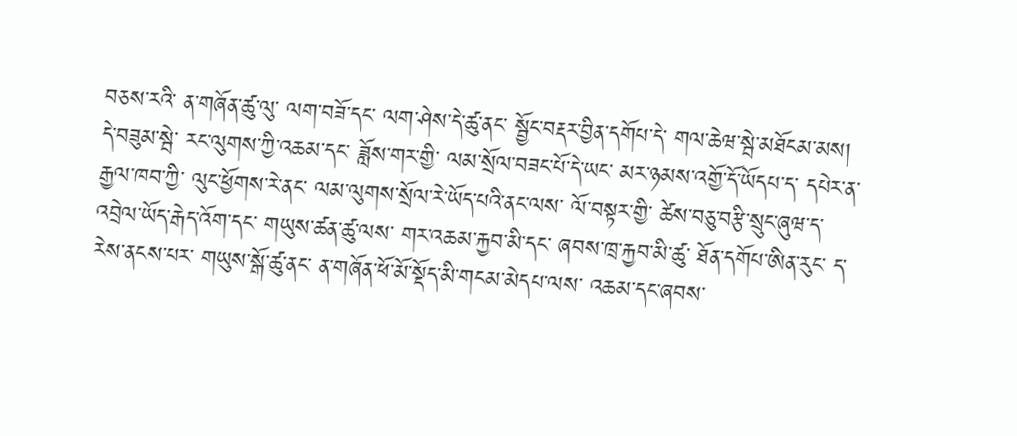བཅས་རའི་ ན་གཞོན་ཚུ་ལུ་ ལག་བཟོ་དང་ ལག་ཤེས་དེ་ཚུ་ནང་ སྦྱོང་བརྡར་བྱིན་དགོཔ་དེ་ གལ་ཆེཝ་སྦེ་མཐོངམ་མས།
དེ་བཟུམ་སྦེ་ རང་ལུགས་ཀྱི་འཆམ་དང་ ཟློས་གར་གྱི་ ལམ་སྲོལ་བཟང་པོ་དེ་ཡང་ མར་ཉམས་འགྱོ་དོ་ཡོདཔ་ད་ དཔེར་ན་ རྒྱལ་ཁབ་ཀྱི་ ལུང་ཕྱོགས་རེ་ནང་ ལམ་ལུགས་སྲོལ་རེ་ཡོད་པའི་ནང་ལས་ ལོ་བསྟར་གྱི་ ཚེས་བཅུ་བརྩི་སྲུང་ཞུཝ་ད་ འབྲེལ་ཡོད་རྒེད་འོག་དང་ གཡུས་ཚན་ཚུ་ལས་ གར་འཆམ་རྐྱབ་མི་དང་ ཞབས་ཁྲ་རྐྱབ་མི་ཚུ་ ཐོན་དགོཔ་ཨིན་རུང་ ད་རེས་ནངས་པར་ གཡུས་སྒོ་ཚུ་ནང་ ན་གཞོན་ཕོ་མོ་སྡོད་མི་གངམ་མེདཔ་ལས་ འཆམ་དང་ཞབས་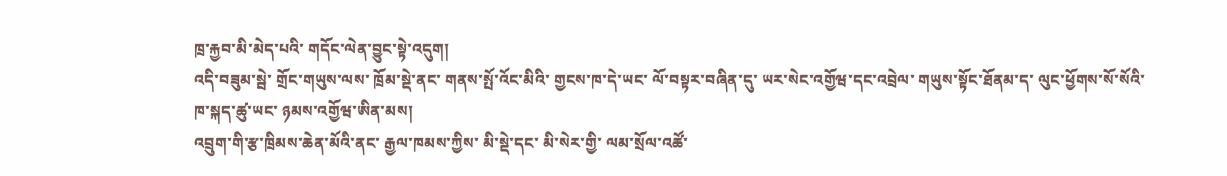ཁྲ་རྐྱབ་མི་མེད་པའི་ གདོང་ལེན་བྱུང་སྟེ་འདུག།
འདི་བཟུམ་སྦེ་ གྲོང་གཡུས་ལས་ ཁྲོམ་སྡེ་ནང་ གནས་སྤོ་འོང་མིའི་ གྱངས་ཁ་དེ་ཡང་ ལོ་བསྟར་བཞིན་དུ་ ཡར་སེང་འགྱོཝ་དང་འབྲེལ་ གཡུས་སྟོང་ཐོནམ་ད་ ལུང་ཕྱོགས་སོ་སོའི་ ཁ་སྐད་ཚུ་ཡང་ ཉམས་འགྱོཝ་ཨིན་མས།
འབྲུག་གི་རྩ་ཁྲིམས་ཆེན་མོའི་ནང་ རྒྱལ་ཁམས་ཀྱིས་ མི་སྡེ་དང་ མི་སེར་གྱི་ ལམ་སྲོལ་འཚོ་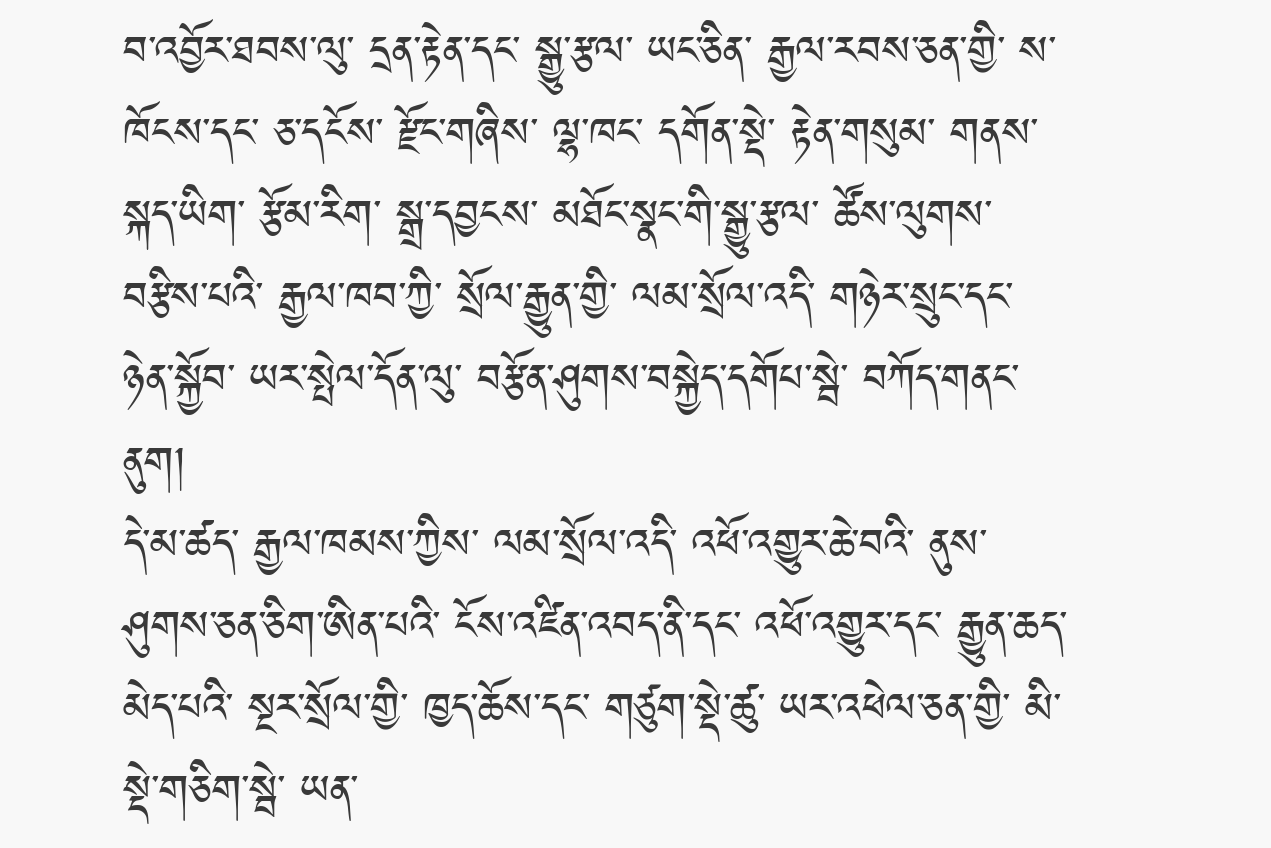བ་འབྱོར་ཐབས་ལུ་ དྲན་རྟེན་དང་ སྒྱུ་རྩལ་ ཡང་ཅིན་ རྒྱལ་རབས་ཅན་གྱི་ ས་ཁོངས་དང་ ཅ་དངོས་ རྫོང་གཞིས་ ལྷ་ཁང་ དགོན་སྡེ་ རྟེན་གསུམ་ གནས་ སྐད་ཡིག་ རྩོམ་རིག་ སྒྲ་དབྱངས་ མཐོང་སྣང་གི་སྒྱུ་རྩལ་ ཚོས་ལུགས་བརྩིས་པའི་ རྒྱལ་ཁབ་ཀྱི་ སྲོལ་རྒྱུན་གྱི་ ལམ་སྲོལ་འདི་ གཉེར་སྲུང་དང་ ཉེན་སྐྱོབ་ ཡར་སྤེལ་དོན་ལུ་ བརྩོན་ཤུགས་བསྐྱེད་དགོཔ་སྦེ་ བཀོད་གནང་ནུག།
དེ་མ་ཚད་ རྒྱལ་ཁམས་ཀྱིས་ ལམ་སྲོལ་འདི་ འཕོ་འགྱུར་ཆེ་བའི་ ནུས་ཤུགས་ཅན་ཅིག་ཨིན་པའི་ ངོས་འཛིན་འབད་ནི་དང་ འཕོ་འགྱུར་དང་ རྒྱུན་ཆད་མེད་པའི་ སྔར་སྲོལ་གྱི་ ཁྱད་ཆོས་དང་ གཙུག་སྡེ་ཚུ་ ཡར་འཕེལ་ཅན་གྱི་ མི་སྡེ་གཅིག་སྦེ་ ཡན་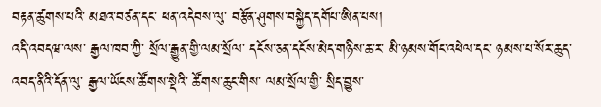བརྟན་ཚུགས་པའི་ མཐའ་བཙན་དང་ ཕན་འདེབས་ལུ་ བརྩོན་ཤུགས་བསྐྱེད་དགོཔ་ཨིན་པས།
འདི་འབདཝ་ལས་ རྒྱལ་ཁབ་ཀྱི་ སྲོལ་རྒྱུན་གྱི་ལམ་སྲོལ་ དངོས་ཅན་དངོས་མེད་གཉིས་ཆ་ར་ མི་ཉམས་གོང་འཕེལ་དང་ ཉམས་པ་སོར་ཆུད་འབད་ནིའི་དོན་ལུ་ རྒྱལ་ཡོངས་ཚོགས་སྡེའི་ ཚོགས་ཆུང་གིས་ ལམ་སྲོལ་གྱི་ སྲིད་བྱུས་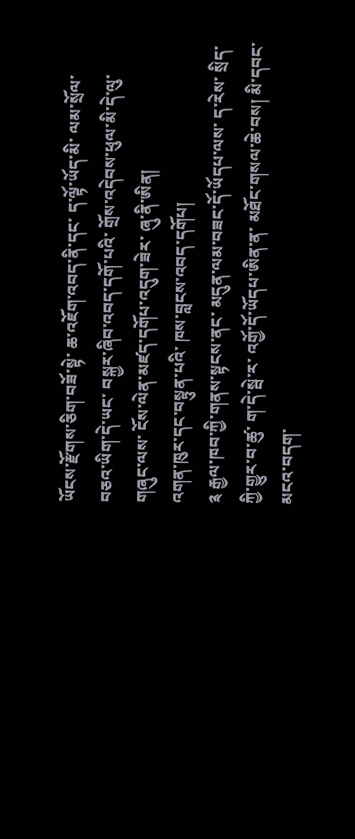ཡོངས་རྫོགས་ཅིག་བཟོ་སྟེ་ ཆ་འཇོག་འབད་ནི་དང་ ད་ལྟོ་ཡོད་མི་ ལམ་སྲོལ་བཅའ་ཡིག་དེ་ཡང་ བསྐྱར་ཞིབ་འབད་དགོ་པའི་ གྲོས་འདེབས་ཕུལ་མི་དེ་ལུ་ གཞུང་ལས་ ངོས་ལེན་མཛད་དགོཔ་འདུག་ཟེར་ ཞུ་ནི་ཨིན།
འགན་ཁུར་དང་བསྟུན་པའི་ ཁས་བླངས་འབད་དགོཔ།
༉ རྒྱལ་ཁབ་ཀྱི་གནས་སྟངས་ནང་ མདུན་ལམ་བཟང་དོ་ཡོདཔ་ལས་ ད་རེས་ སྲིད་ཀྱི་གྱུར་བ་ཚུ་ ག་དེ་སྦེ་ར་ འགྱོ་དོ་ཡོདཔ་ཨིན་ན་ མཐོང་གསལ་ཆེ་བས། མི་དབང་མངའ་བདག་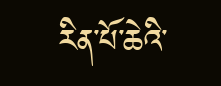རིན་པོ་ཆེའི་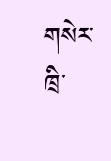གསེར་ཁྲི་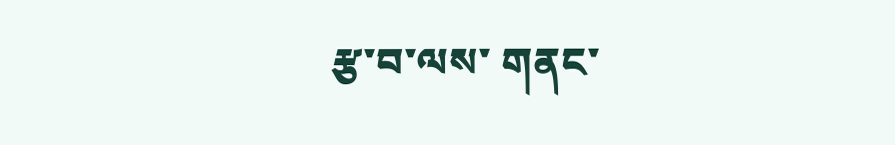རྩ་བ་ལས་ གནང་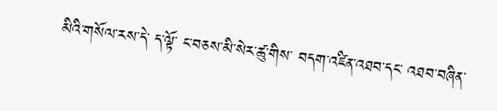མིའི་གསོལ་རས་དེ་ ད་ལྟོ་ ང་བཅས་མི་སེར་ཚུ་གིས་ བདག་འཛིན་འཐབ་དང་ འཐབ་བཞིན་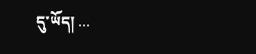དུ་ཡོད། …